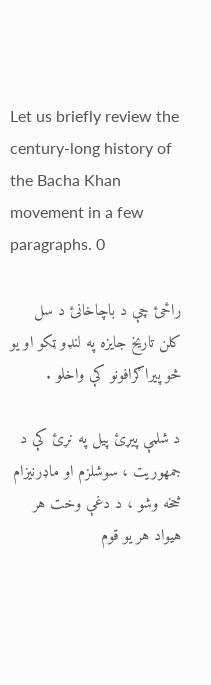Let us briefly review the century-long history of the Bacha Khan movement in a few paragraphs. 0

راځئ چې د باچاخانئ د سل کلن تاریخ جایزه په لنډو ټکو او یو څو پیراګرافونو کې واخلو .

د شلمې پیړئ پیل په نړئ کې د جمهوریت ، سوشلزم او ماډرنیزام څخه وشو ، د دغې وخت هر هیواد هر یو قوم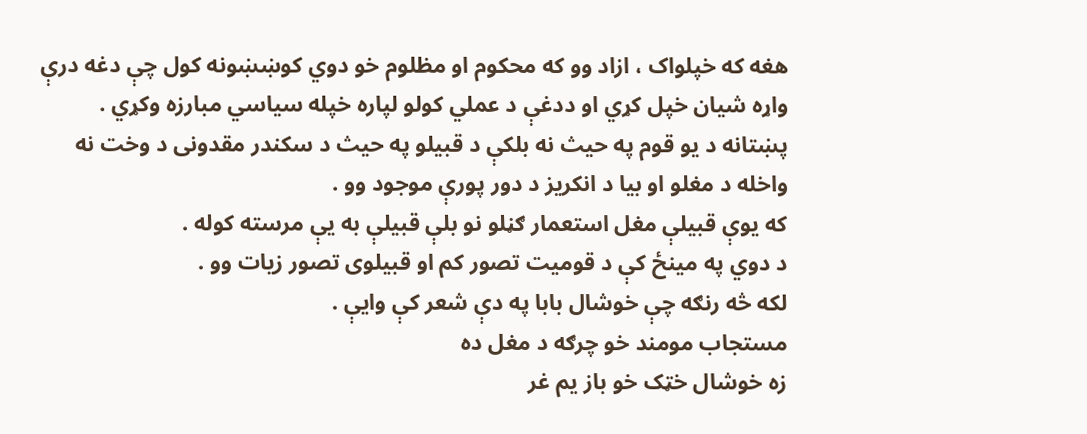هغه که خپلواک ، ازاد وو که محکوم او مظلوم خو دوي کوښښونه کول چې دغه درې واړه شیان خپل کړي او ددغې د عملي کولو لپاره خپله سیاسي مبارزه وکړي .
پښتانه د یو قوم په حیث نه بلکې د قبیلو په حیث د سکندر مقدونی د وخت نه واخله د مغلو او بیا د انکریز د دور پورې موجود وو .
که یوې قبیلې مغل استعمار ګڼلو نو بلې قبیلې به یې مرسته کوله .
د دوي په مینځ کې د قومیت تصور کم او قبیلوی تصور زیات وو .
لکه څه رنګه چې خوشال بابا په دې شعر کې وایې .
مستجاب مومند خو چرګه د مغل ده
زه خوشال خټک خو باز یم غر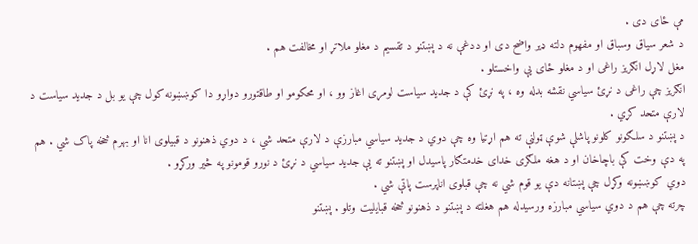مې ځای دی .
د شعر سیاق وسباق او مفهوم دلته ډیر واضح دی او ددغې نه د پښتنو د تقسیم د مغلو ملاتړ او مخالفت هم .
مغل لاړل انګریز راغی او د مغلو ځای یې واخستلو .
انګریز چې راغی د نړئ سیاسي نقشه بدله وه ، په نړئ کې د جدید سیاست لومړی اغاز وو ، او محکومو او طاقتورو دواړو دا کوښښونه کول چې یو بل د جدید سیاست د لارې متحد کړي .
د پښتنو د سلګونو کلونو پاشلې شوې ټولنې ته هم اړتیا وه چې دوي د جدید سیاسي مبارزې د لارې متحد شي ، د دوي ذهنونو د قبیلوی انا او بهرم څخه پاک شي . هم په دې وخت کې باچاخان او د هغه ملګری خدای خدمتګار پاسیدل او پښتنو ته یې جدید سیاسي د نړئ د نورو قومونو په څیر ورکړو .
دوي کوښښونه وکړل چې پښتانه دې یو قوم شي نه چې قبلوی اناپرست پاتې شي .
چرته چې هم د دوي سیاسي مبارزه ورسیدله هم هغلته د پښتنو د ذهنونو څخه قبایلیت وتلو . پښتنو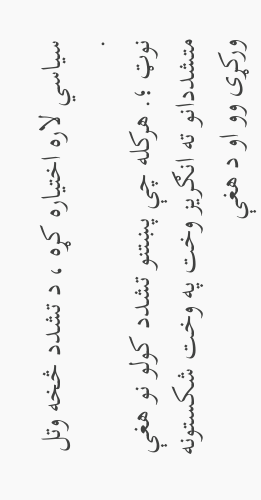سیاسي لاره اختیاره کړه ، د تشدد څخه وتل .
نوټ ؛. هرکله چې پښتنو تشدد کولو نو هغې متشددانو ته انګریز وخت په وخت شکستونه ورکړی وو او د هغې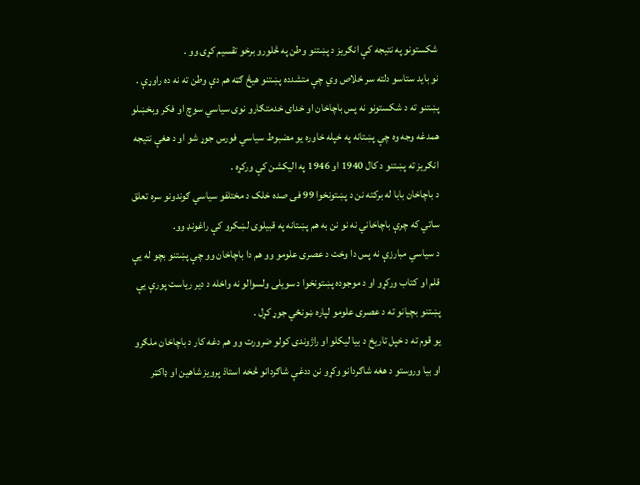شکستونو په نتیجه کې انګریز د پښتنو وطن په څلورو برخو تقسیم کړی وو .
نو باید ستاسو دلته سر خلاص وي چې متشدده پښتنو هیڅ ګټه هم دې وطن ته نه ده راوړې .
پښتنو ته د شکستونو نه پس باچاخان او خدای خدمتګارو نوی سیاسي سوچ او فکر وبخښلو همدغه وجه وه چې پښتانه په خپله خاوره یو مضبوط سیاسي فورس جوړ شو او د هغې نتیجه انګریز ته پښتنو د کال 1940 او 1946 په الیکشن کې ورکړه .
د باچاخان بابا له برکته نن د پښتونخوا 99 فی صده خلک د مختلفو سیاسي ګوندونو سره تعلق ساتي که چرې باچاخاني نه نو نن به هم پښتانه په قبیلوی لښکرو کې راغونډ وو.
د سیاسي مبارزې نه پس دا وخت د عصری علومو وو هم دا باچاخان وو چې پښتنو بچو له یې قلم او کتاب ورکړو او د موجوده پښتونخوا د سویلی ولسوالو نه واخله د دیر ریاست پورې یې پښتنو بچیانو ته د عصری علومو لپاره ښونځي جوړ کړل .
یو قوم ته د خپل تاریخ د بیا لیکلو او راژوندی کولو ضرورت وو هم دغه کار د باچاخان ملګرو او بیا وروستو د هغه شاګردانو وکړو نن ددغې شاګردانو څخه استاذ پرویز شاهین او ډاکټر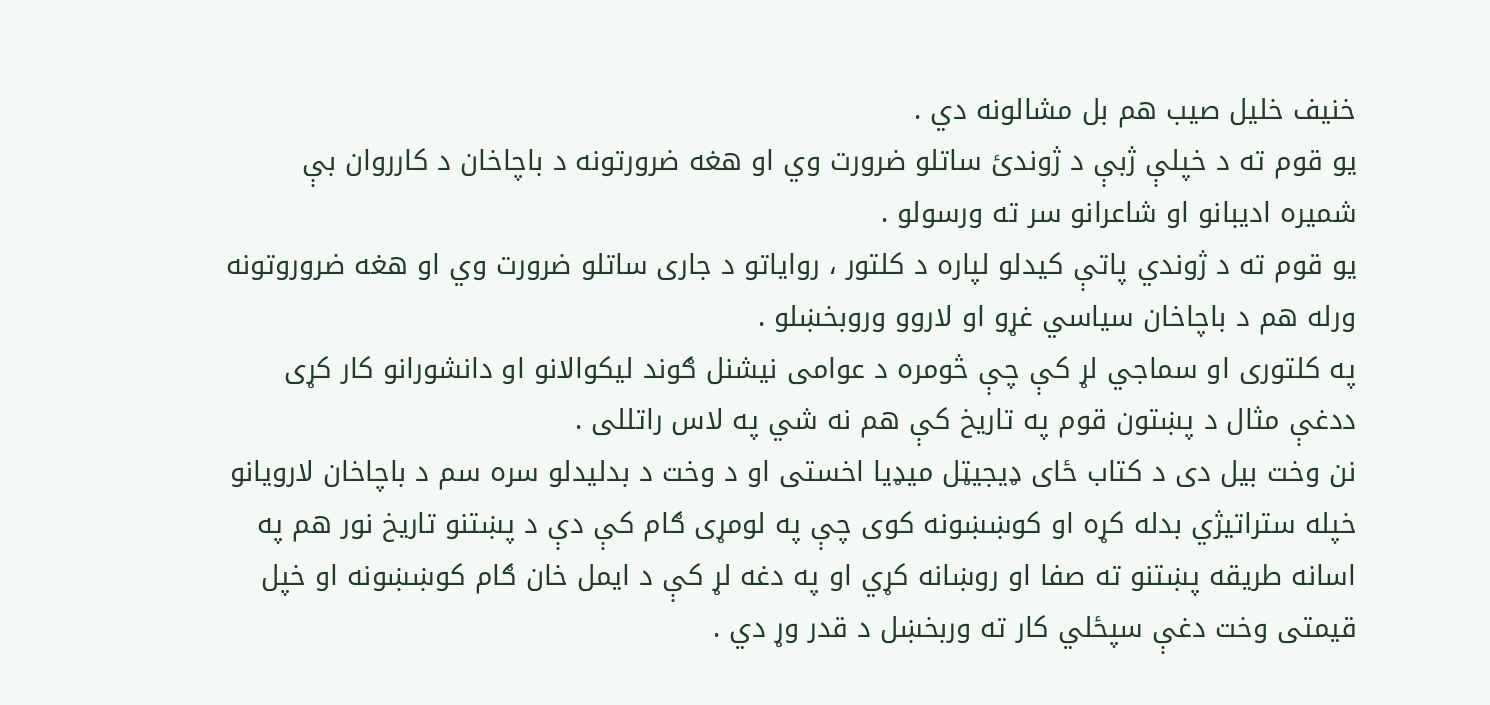خنیف خلیل صیب هم بل مشالونه دي .
یو قوم ته د خپلې ژبې د ژوندئ ساتلو ضرورت وي او هغه ضرورتونه د باچاخان د کارروان بې شمیره ادیبانو او شاعرانو سر ته ورسولو .
یو قوم ته د ژوندي پاتې کیدلو لپاره د کلتور ، روایاتو د جاری ساتلو ضرورت وي او هغه ضروروتونه ورله هم د باچاخان سیاسي غړو او لاروو وروبخښلو .
په کلتوری او سماجي لړ کې چې څومره د عوامی نیشنل ګوند لیکوالانو او دانشورانو کار کړی ددغې مثال د پښتون قوم په تاریخ کې هم نه شي په لاس راتللی .
نن وخت بیل دی د کتاب ځای ډیجیټل میډیا اخستی او د وخت د بدلیدلو سره سم د باچاخان لارویانو خپله ستراتیژي بدله کړه او کوښښونه کوی چې په لومړی ګام کې دې د پښتنو تاریخ نور هم په اسانه طریقه پښتنو ته صفا او روښانه کړي او په دغه لړ کې د ایمل خان ګام کوښښونه او خپل قیمتی وخت دغې سپځلي کار ته وربخښل د قدر وړ دي .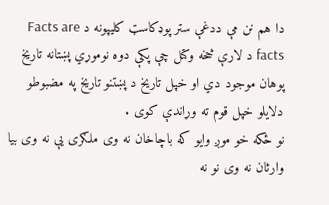دا هم نن مې ددغې ستر پوډکاسټ کلیپونه د Facts are facts د لارې څخه وکتل چې پکې دوه نوموړي پښتانه تاریخ پوهان موجود دي او خپل تاریخ د پښتنو تاریخ په مضبوطو دلایلو خپل قوم ته وړاندې کوی .
نو ځکه خو موږ وایو که باچاخان نه وی ملګری یې نه وی بیا وارثان نه وی نو نه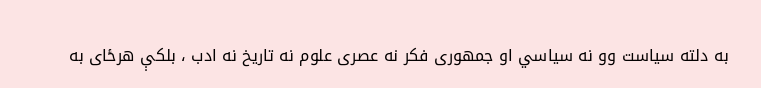به دلته سیاست وو نه سیاسي او جمهوری فکر نه عصری علوم نه تاریخ نه ادب ، بلکې هرځای به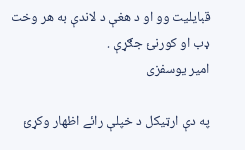قبایلیت وو او د هغې د لاندې به هر وخت ډب او کورنئ جګړې .
امیر یوسفزی

په دې ارټيکل د خپلې رائے اظهار وکړئ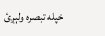خپله تبصرہ ولېږئ